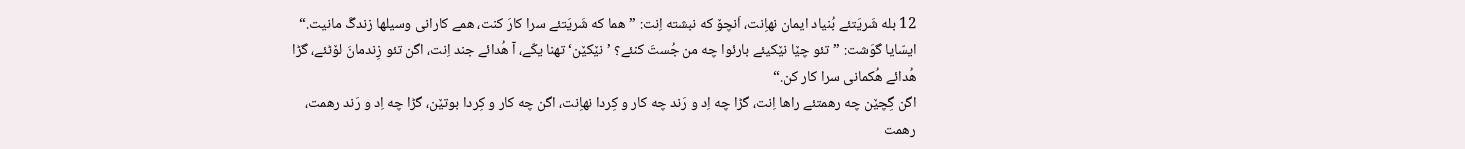12 بله شَریَتئے بُنیاد ایمان نهاِنت، اَنچۆ که نبشته اِنت: ”هما که شَریَتئے سرا کارَ کنت، همے کارانی وسیلها زندگَ مانیت.“
ایسّایا گوَشت: ”تئو چێا نێکیئے بارئوا چه من جُستَ کنئے؟ ’نێکێن‘ تهنا یکّے، آ هُدائے جند اِنت، اگن تئو زِندمانَ لۆٹئے، گڑا هُدائے هُکمانی سرا کار کن.“
اگن گِچێن چه رهمتئے راها اِنت، گڑا چه اِد و رَند چه کار و کِردا نهاِنت، اگن چه کار و کِردا بوتێن، گڑا چه اِد و رَند رهمت، رهمت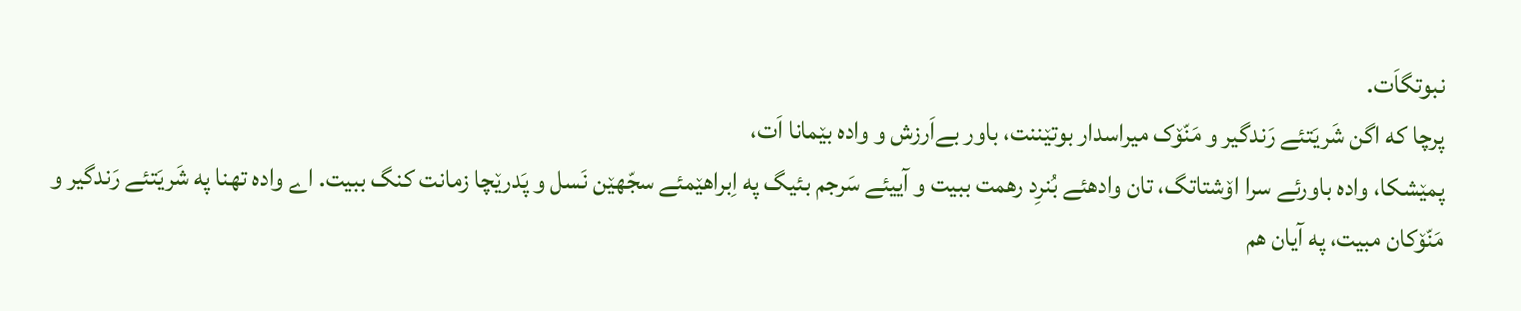نبوتگاَت.
پرچا که اگن شَریَتئے رَندگیر و مَنّۆک میراسدار بوتێننت، باور بےاَرزش و واده بێمانا اَت،
پمێشکا، واده باورئے سرا اۆشتاتگ، تان وادهئے بُنرِد رهمت ببیت و آییئے سَرجم بئیگ په اِبراهێمئے سجّهێن نَسل و پَدرێچا زمانت کنگ ببیت. اے واده تهنا په شَریَتئے رَندگیر و مَنّۆکان مبیت، په آیان هم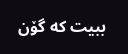ببیت که گۆن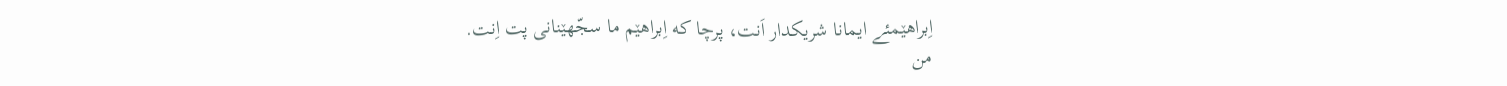اِبراهێمئے ایمانا شریکدار اَنت، پرچا که اِبراهێم ما سجّهێنانی پت اِنت.
من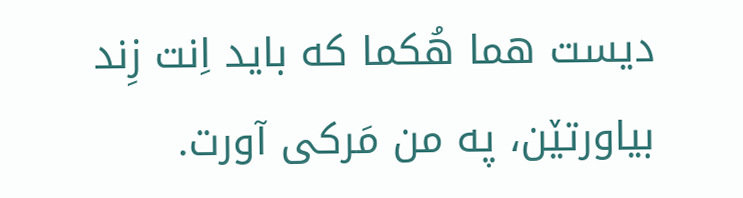دیست هما هُکما که باید اِنت زِند بیاورتێن، په من مَرکی آورت.